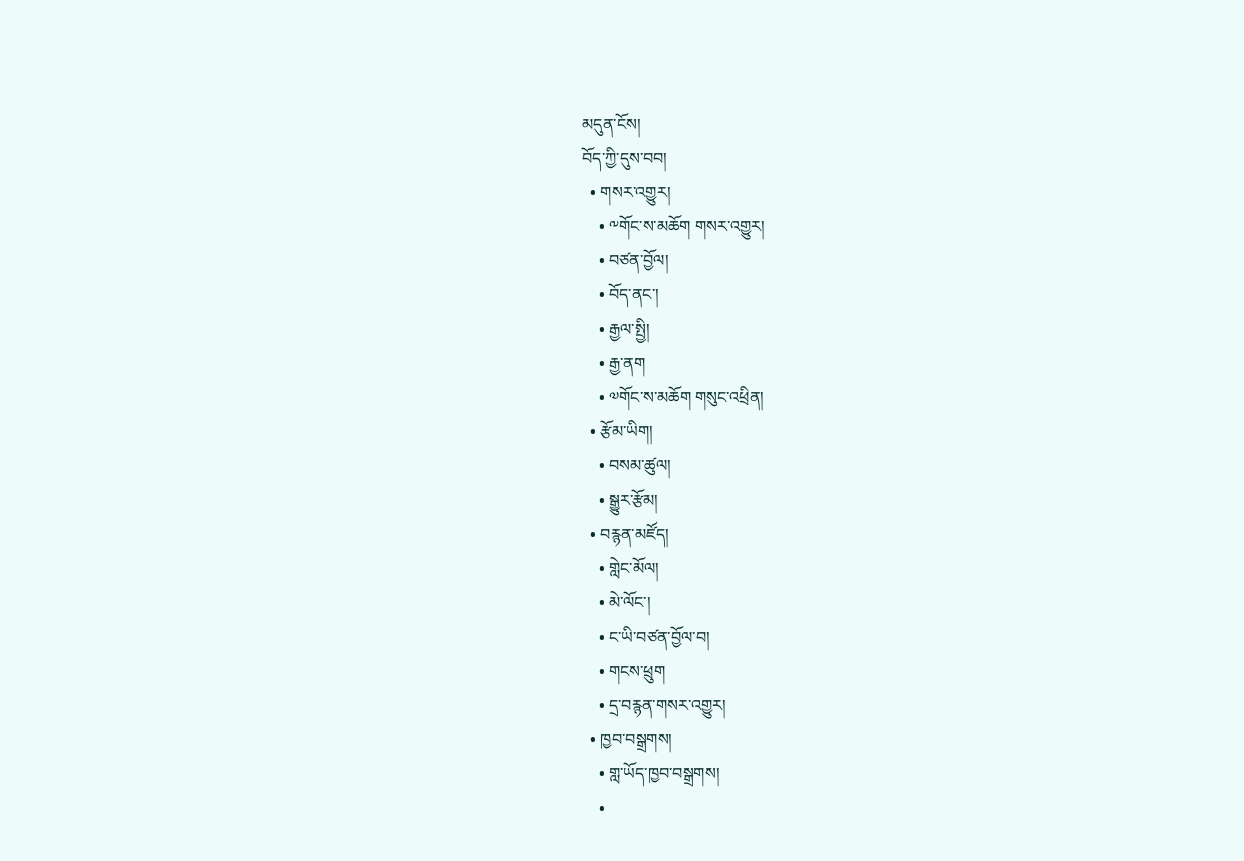མདུན་ངོས།
བོད་ཀྱི་དུས་བབ།
  • གསར་འགྱུར།
    • ༸གོང་ས་མཆོག གསར་འགྱུར།
    • བཙན་བྱོལ།
    • བོད་ནང་།
    • རྒྱལ་སྤྱི།
    • རྒྱ་ནག
    • ༧གོང་ས་མཆོག གསུང་འཕྲིན།
  • རྩོམ་ཡིག།
    • བསམ་ཚུལ།
    • སྒྱུར་རྩོམ།
  • བརྙན་མཛོད།
    • གླེང་མོལ།
    • མེ་ལོང་།
    • ང་ཡི་བཙན་བྱོལ་བ།
    • གངས་ཕྲུག
    • དྲ་བརྙན་གསར་འགྱུར།
  • ཁྱབ་བསྒྲགས།
    • གླ་ཡོད་ཁྱབ་བསྒྲགས།
    •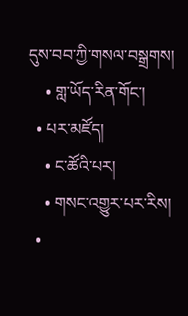དུས་བབ་ཀྱི་གསལ་བསྒྲགས།
    • གླ་ཡོད་རིན་གོང་།
  • པར་མཛོད།
    • ང་ཚོའི་པར།
    • གསང་འགྱུར་པར་རིས།
  •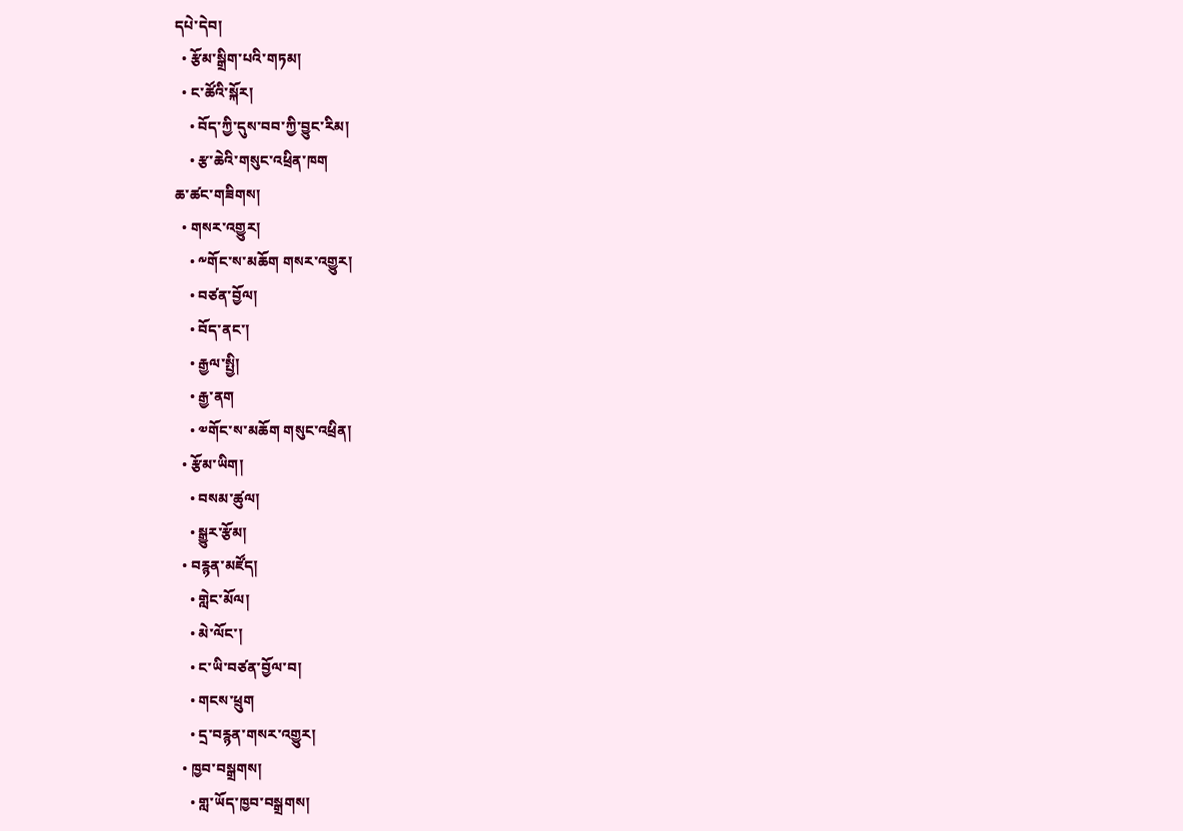དཔེ་དེབ།
  • རྩོམ་སྒྲིག་པའི་གཏམ།
  • ང་ཚོའི་སྐོར།
    • བོད་ཀྱི་དུས་བབ་ཀྱི་བྱུང་རིམ།
    • རྩ་ཆེའི་གསུང་འཕྲིན་ཁག
ཆ་ཚང་གཟིགས།
  • གསར་འགྱུར།
    • ༸གོང་ས་མཆོག གསར་འགྱུར།
    • བཙན་བྱོལ།
    • བོད་ནང་།
    • རྒྱལ་སྤྱི།
    • རྒྱ་ནག
    • ༧གོང་ས་མཆོག གསུང་འཕྲིན།
  • རྩོམ་ཡིག།
    • བསམ་ཚུལ།
    • སྒྱུར་རྩོམ།
  • བརྙན་མཛོད།
    • གླེང་མོལ།
    • མེ་ལོང་།
    • ང་ཡི་བཙན་བྱོལ་བ།
    • གངས་ཕྲུག
    • དྲ་བརྙན་གསར་འགྱུར།
  • ཁྱབ་བསྒྲགས།
    • གླ་ཡོད་ཁྱབ་བསྒྲགས།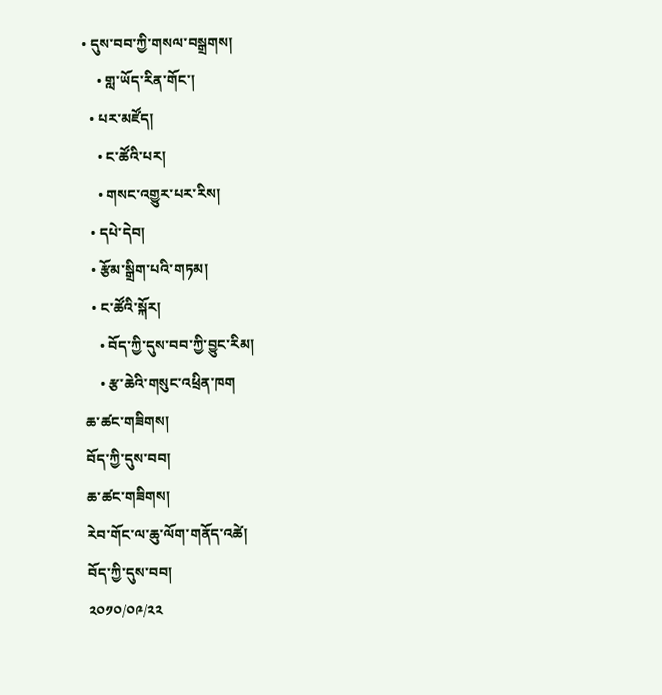• དུས་བབ་ཀྱི་གསལ་བསྒྲགས།
    • གླ་ཡོད་རིན་གོང་།
  • པར་མཛོད།
    • ང་ཚོའི་པར།
    • གསང་འགྱུར་པར་རིས།
  • དཔེ་དེབ།
  • རྩོམ་སྒྲིག་པའི་གཏམ།
  • ང་ཚོའི་སྐོར།
    • བོད་ཀྱི་དུས་བབ་ཀྱི་བྱུང་རིམ།
    • རྩ་ཆེའི་གསུང་འཕྲིན་ཁག
ཆ་ཚང་གཟིགས།
བོད་ཀྱི་དུས་བབ།
ཆ་ཚང་གཟིགས།
རེབ་གོང་ལ་ཆུ་ལོག་གནོད་འཚེ།
བོད་ཀྱི་དུས་བབ།
༢༠༡༠/༠༩/༢༢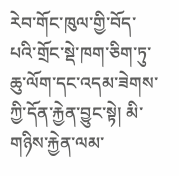རེབ་གོང་ཁུལ་གྱི་བོད་པའི་གྲོང་སྡེ་ཁག་ཅིག་ཏུ་ཆུ་ལོག་དང་འདམ་ཟེགས་ཀྱི་དོན་རྐྱེན་བྱུང་སྟེ། མི་གཉིས་རྐྱེན་ལམ་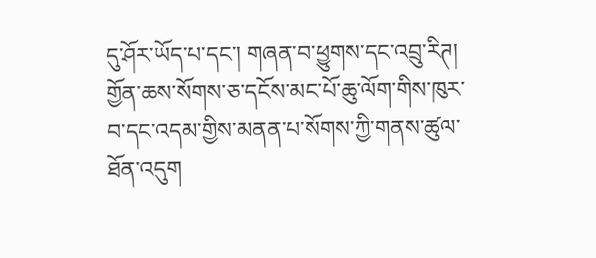དུ་ཤོར་ཡོད་པ་དང་། གཞན་བ་ཕྱུགས་དང་འབྲུ་རིཊ། གྱོན་ཆས་སོགས་ཅ་དངོས་མང་པོ་ཆུ་ལོག་གིས་ཁུར་བ་དང་འདམ་གྱིས་མནན་པ་སོགས་ཀྱི་གནས་ཚུལ་ཐོན་འདུག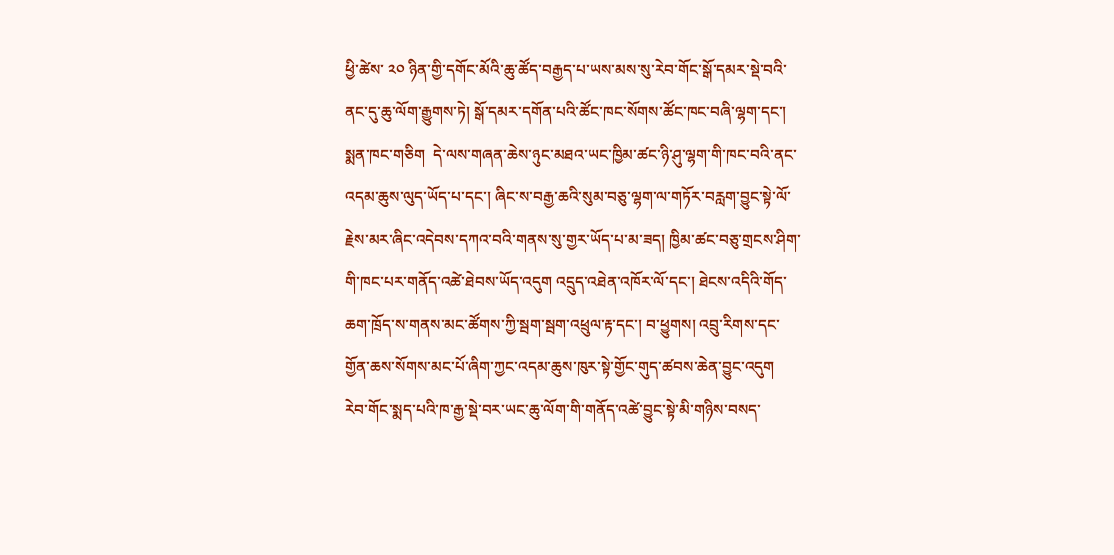ཕྱི་ཚེས་ ༢༠ ཉིན་གྱི་དགོང་མོའི་ཆུ་ཚོད་བརྒྱད་པ་ཡས་མས་སུ་རེབ་གོང་སྒོ་དམར་སྡེ་བའི་ནང་དུ་ཆུ་ལོག་རྒྱུགས་ཏེ། སྒོ་དམར་དགོན་པའི་ཚོང་ཁང་སོགས་ཚོང་ཁང་བཞི་ལྷག་དང་། སྨན་ཁང་གཅིག  དེ་ལས་གཞན་ཆེས་ཉུང་མཐའ་ཡང་ཁྱིམ་ཚང་ཉི་ཤུ་ལྷག་གི་ཁང་བའི་ནང་འདམ་ཆུས་ལུད་ཡོད་པ་དང་། ཞིང་ས་བརྒྱ་ཆའི་སུམ་བཅུ་ལྷག་ལ་གཏོར་བརླག་བྱུང་སྟེ་ལོ་རྗེས་མར་ཞིང་འདེབས་དཀའ་བའི་གནས་སུ་གྱར་ཡོད་པ་མ་ཟད། ཁྱིམ་ཚང་བཅུ་གྲངས་ཤིག་གི་ཁང་པར་གནོད་འཚེ་ཐེབས་ཡོད་འདུག འདྲུད་འཐེན་འཁོར་ལོ་དང་། ཐེངས་འདིའི་གོད་ཆག་ཁྲོད་ས་གནས་མང་ཚོགས་ཀྱི་སྦག་སྦག་འཕྲུལ་རྟ་དང་། བ་ཕྱུགས། འབྲུ་རིགས་དང་གྱོན་ཆས་སོགས་མང་པོ་ཞིག་ཀྱང་འདམ་ཆུས་ཁུར་སྟེ་གྱོང་གུད་ཚབས་ཆེན་བྱུང་འདུག རེབ་གོང་སྨད་པའི་ཁ་རྒྱ་སྡེ་བར་ཡང་ཆུ་ལོག་གི་གནོད་འཚེ་བྱུང་སྟེ་མི་གཉིས་བསད་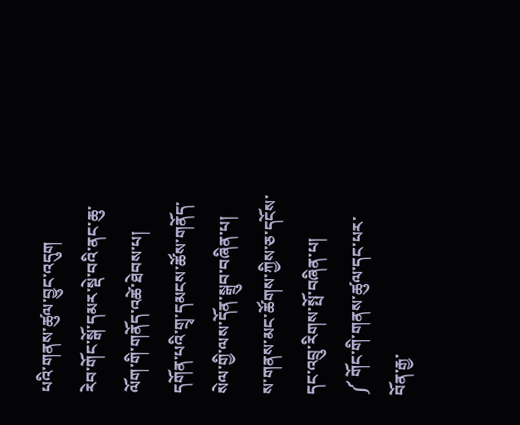པའི་གནས་ཚུལ་བྱུང་འདུག
རེབ་གོང་སྒོ་དམར་སྡེ་བའི་ནང་ཆུ་ལོག་གི་གནོད་འཚེ་ཐེབས་པ།
དགོན་པའི་གྲྭ་དམངས་ཚོས་གནོད་སེལ་གྱི་ལས་དོན་སྒྲུབ་བཞིན་པ།
ས་གནས་མང་ཚོགས་ཀྱིས་ཅ་དངོས་དང་འབྲུ་རིགས་སྤོ་བཞིན་པ།
༼ གོང་གི་གནས་ཚུལ་དང་པར་བོན་རྒྱ་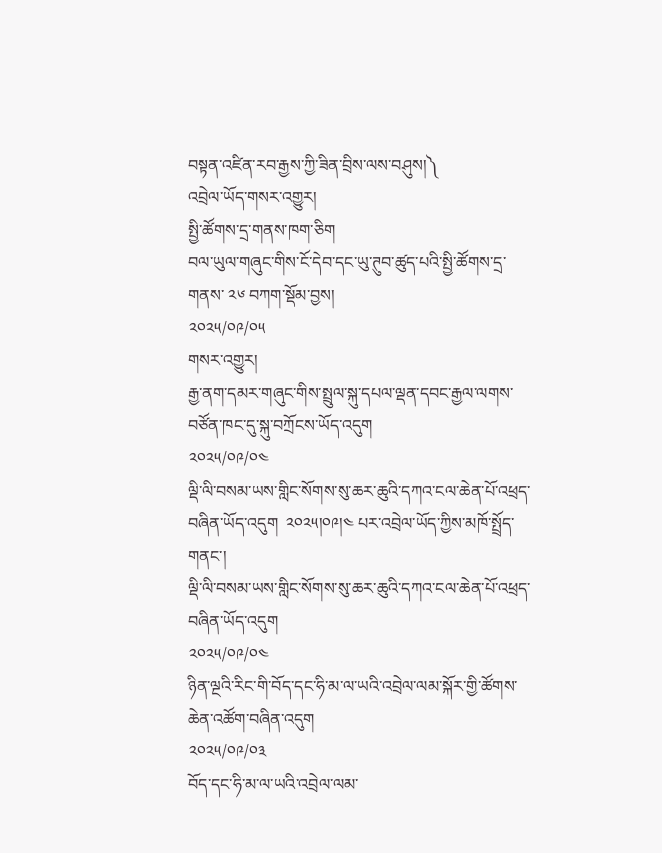བསྟན་འཛིན་རབ་རྒྱས་ཀྱི་ཟིན་བྲིས་ལས་བཤུས།༽
འབྲེལ་ཡོད་གསར་འགྱུར།
སྤྱི་ཚོགས་དྲ་གནས་ཁག་ཅིག
བལ་ཡུལ་གཞུང་གིས་ངོ་དེབ་དང་ཡུ་ཊུབ་ཚུད་པའི་སྤྱི་ཚོགས་དྲ་གནས་ ༢༦ བཀག་སྡོམ་བྱས།
༢༠༢༥/༠༩/༠༥
གསར་འགྱུར།
རྒྱ་ནག་དམར་གཞུང་གིས་སྤྲུལ་སྐུ་དཔལ་ལྡན་དབང་རྒྱལ་ལགས་བཙོན་ཁང་དུ་སྐུ་བཀྲོངས་ཡོད་འདུག
༢༠༢༥/༠༩/༠༤
ལྡི་ལི་བསམ་ཡས་གླིང་སོགས་སུ་ཆར་ཆུའི་དཀའ་ངལ་ཆེན་པོ་འཕྲད་བཞིན་ཡོད་འདུག  ༢༠༢༥།༠༩།༤ པར་འབྲེལ་ཡོད་ཀྱིས་མཁོ་སྤྲོད་གནང་།
ལྡི་ལི་བསམ་ཡས་གླིང་སོགས་སུ་ཆར་ཆུའི་དཀའ་ངལ་ཆེན་པོ་འཕྲད་བཞིན་ཡོད་འདུག
༢༠༢༥/༠༩/༠༤
ཉིན་ལྔའི་རིང་གི་བོད་དང་ཧི་མ་ལ་ཡའི་འབྲེལ་ལམ་སྐོར་གྱི་ཚོགས་ཆེན་འཚོག་བཞིན་འདུག
༢༠༢༥/༠༩/༠༣
བོད་དང་ཧི་མ་ལ་ཡའི་འབྲེལ་ལམ་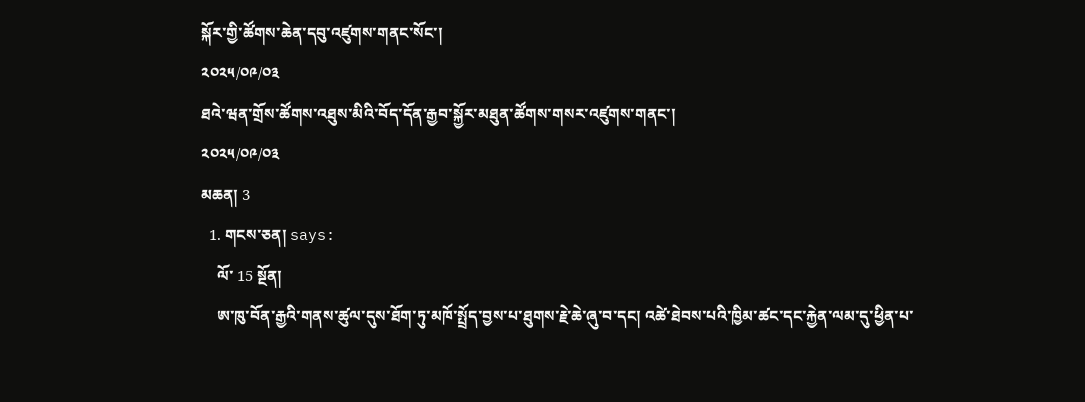སྐོར་གྱི་ཚོགས་ཆེན་དབུ་འཛུགས་གནང་སོང་།
༢༠༢༥/༠༩/༠༣
ཐའེ་ཝན་གྲོས་ཚོགས་འཐུས་མིའི་བོད་དོན་རྒྱབ་སྐྱོར་མཐུན་ཚོགས་གསར་འཛུགས་གནང་།
༢༠༢༥/༠༩/༠༣
མཆན། 3
  1. གངས་ཅན། says:
    ལོ་ 15 སྔོན།
    ཨ་ཁུ་བོན་རྒྱའི་གནས་ཚུལ་དུས་ཐོག་ཏུ་མཁོ་སྤྲོད་བྱས་པ་ཐུགས་རྗེ་ཆེ་ཞུ་བ་དང། འཚེ་ཐེབས་པའི་ཁྱིམ་ཚང་དང་རྐྱེན་ལམ་དུ་ཕྱིན་པ་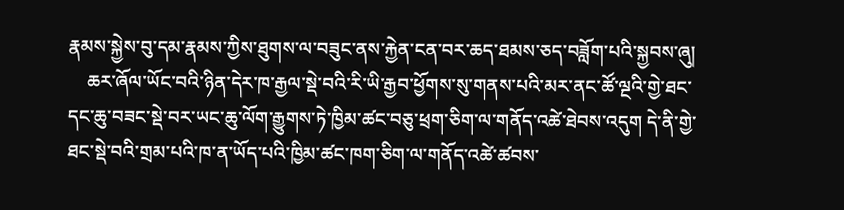རྣམས་སྐྱེས་བུ་དམ་རྣམས་ཀྱིས་ཐུགས་ལ་བཟུང་ནས་རྐྱེན་ངན་བར་ཆད་ཐམས་ཅད་བཟློག་པའི་སྐྱབས་ཞུ།
    ཆར་ཞོལ་ཡོང་བའི་ཉིན་དེར་ཁ་རྒྱལ་སྡེ་བའི་རི་ཡི་རྒྱབ་ཕྱོགས་སུ་གནས་པའི་མར་ནང་ཚོ་ལྔའི་གྱེ་ཐང་དང་ཆུ་བཟང་སྡེ་བར་ཡང་ཆུ་ལོག་རྒྱུགས་ཏེ་ཁྱིམ་ཚང་བཅུ་ཕྲག་ཅིག་ལ་གནོད་འཚེ་ཐེབས་འདུག དེ་ནི་གྱེ་ཐང་སྡེ་བའི་གྲམ་པའི་ཁ་ན་ཡོད་པའི་ཁྱིམ་ཚང་ཁག་ཅིག་ལ་གནོད་འཚེ་ཚབས་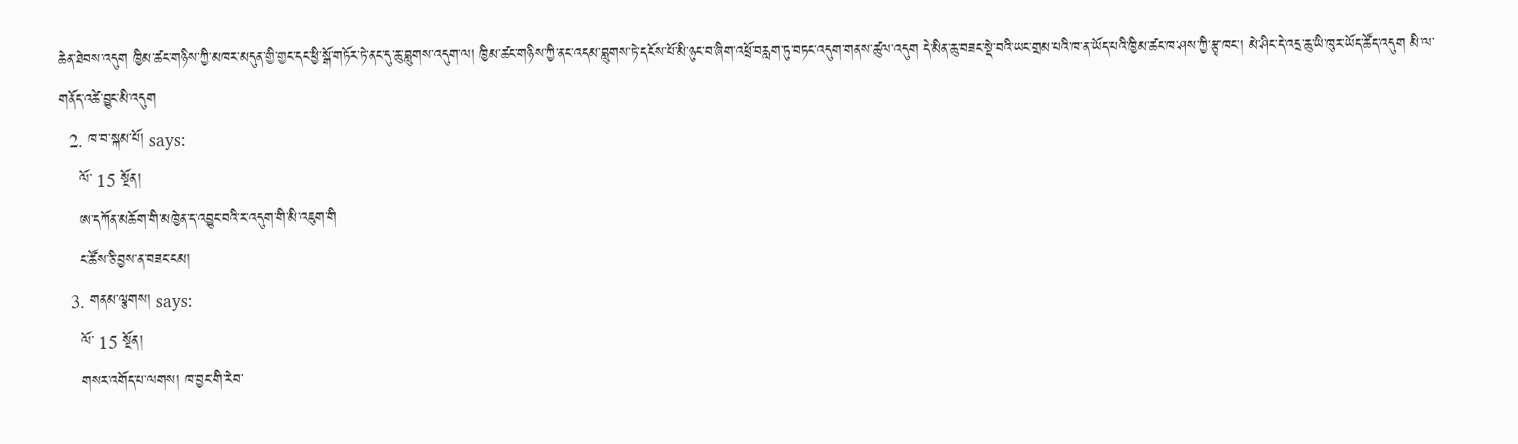ཆེན་ཐེབས་འདུག ཁྱིམ་ཚང་གཉིས་ཀྱི་མཁར་མདུན་གྱི་གྱང་དང་ཕྱི་སྒོ་གཏོར་ཏེ་ནང་དུ་ཆུ་བླུགས་འདུག་ལ། ཁྱིམ་ཚང་གཉིས་ཀྱི་ནང་འདམ་བླུགས་ཏེ་དངོས་པོ་མི་ཉུང་བ་ཞིག་འཕྲོ་བརླག་ཏུ་བཏང་འདུག་གནས་ཚུལ་འདུག དེ་མིན་ཆུ་བཟང་སྡེ་བའི་ཡང་གྲམ་པའི་ཁ་ན་ཡོད་པའི་ཁྱིམ་ཚང་ཁ་ཤས་ཀྱི་རྩྭ་ཁང་། མེ་ཤིང་དེ་འདྲ་ཆུ་ཡི་ཁུར་ཡོད་ཚོད་འདུག མི་ལ་གནོད་འཚེ་བྱུང་མི་འདུག
  2. ཁ་བ་སྐམ་པོ། says:
    ལོ་ 15 སྔོན།
    ཨ་དཀོན་མཆོག་གི་མཁྱེན་ད་འབྱུང་བའི་ར་འདུག་གི་མི་འཇུག་གི
    ང་ཚོས་ཅི་བྱས་ན་བཟང་ངམ།
  3. གནམ་ལྕགས། says:
    ལོ་ 15 སྔོན།
    གསར་འགོད་པ་ལགས། ཁ་བྱང་གི་རེབ་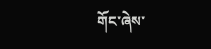གོང་ཞེས་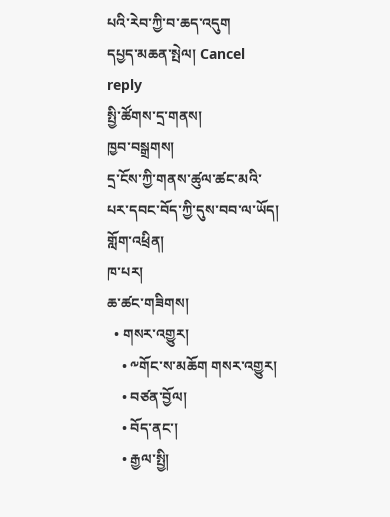པའི་རེབ་ཀྱི་བ་ཆད་འདུག
དཔྱད་མཆན་སྤེལ། Cancel reply
སྤྱི་ཚོགས་དྲ་གནས།
ཁྱབ་བསྒྲགས།
དྲ་ངོས་ཀྱི་གནས་ཚུལ་ཚང་མའི་པར་དབང་བོད་ཀྱི་དུས་བབ་ལ་ཡོད།
གློག་འཕྲིན།
ཁ་པར།
ཆ་ཚང་གཟིགས།
  • གསར་འགྱུར།
    • ༸གོང་ས་མཆོག གསར་འགྱུར།
    • བཙན་བྱོལ།
    • བོད་ནང་།
    • རྒྱལ་སྤྱི།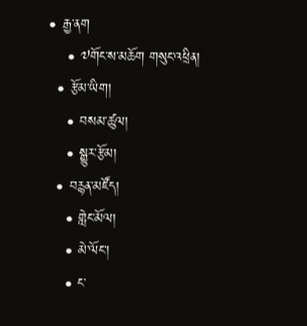• རྒྱ་ནག
    • ༧གོང་ས་མཆོག གསུང་འཕྲིན།
  • རྩོམ་ཡིག།
    • བསམ་ཚུལ།
    • སྒྱུར་རྩོམ།
  • བརྙན་མཛོད།
    • གླེང་མོལ།
    • མེ་ལོང་།
    • ང་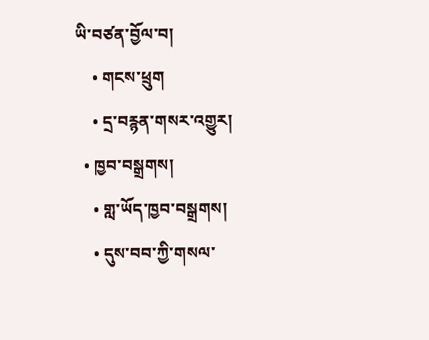ཡི་བཙན་བྱོལ་བ།
    • གངས་ཕྲུག
    • དྲ་བརྙན་གསར་འགྱུར།
  • ཁྱབ་བསྒྲགས།
    • གླ་ཡོད་ཁྱབ་བསྒྲགས།
    • དུས་བབ་ཀྱི་གསལ་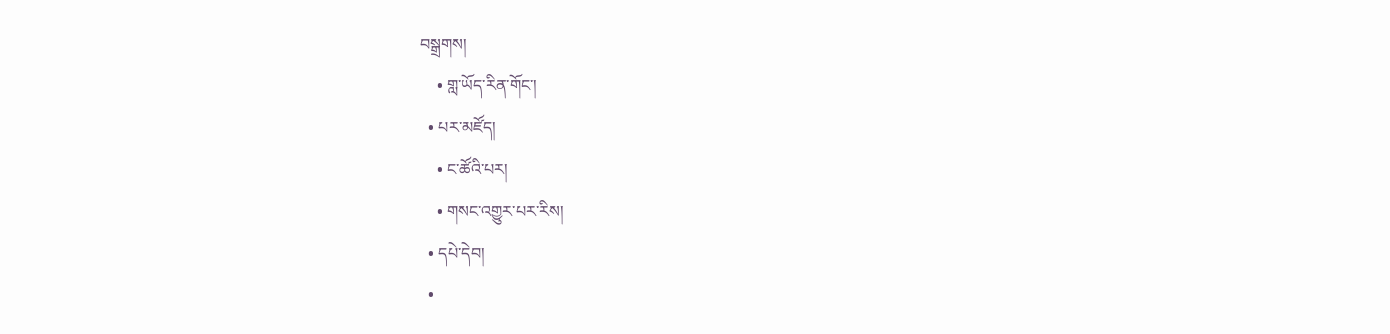བསྒྲགས།
    • གླ་ཡོད་རིན་གོང་།
  • པར་མཛོད།
    • ང་ཚོའི་པར།
    • གསང་འགྱུར་པར་རིས།
  • དཔེ་དེབ།
  •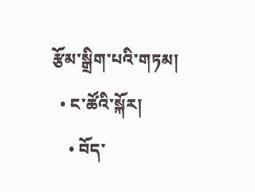རྩོམ་སྒྲིག་པའི་གཏམ།
  • ང་ཚོའི་སྐོར།
    • བོད་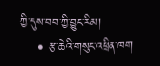ཀྱི་དུས་བབ་ཀྱི་བྱུང་རིམ།
    • རྩ་ཆེའི་གསུང་འཕྲིན་ཁག